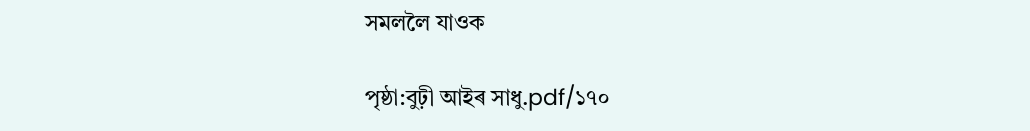সমললৈ যাওক

পৃষ্ঠা:বুঢ়ী আইৰ সাধু.pdf/১৭০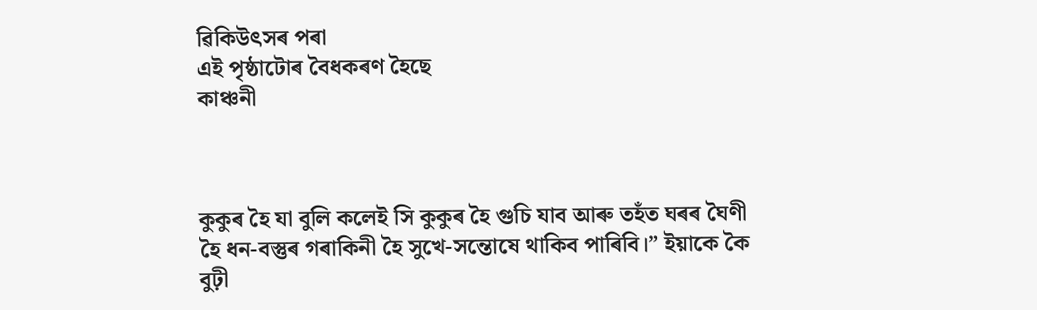ৱিকিউৎসৰ পৰা
এই পৃষ্ঠাটোৰ বৈধকৰণ হৈছে
কাঞ্চনী



কুকুৰ হৈ যা বুলি কলেই সি কুকুৰ হৈ গুচি যাব আৰু তহঁত ঘৰৰ ঘৈণী হৈ ধন-বস্তুৰ গৰাকিনী হৈ সুখে-সন্তোষে থাকিব পাৰিবি।” ইয়াকে কৈ বুঢ়ী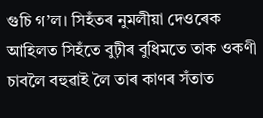গুচি গ’ল। সিহঁতৰ নুমলীয়া দেওৰেক আহিলত সিহঁতে বুঢ়ীৰ বুধিমতে তাক ওকণী চাবলৈ বহুৱাই লৈ তাৰ কাণৰ সঁতাত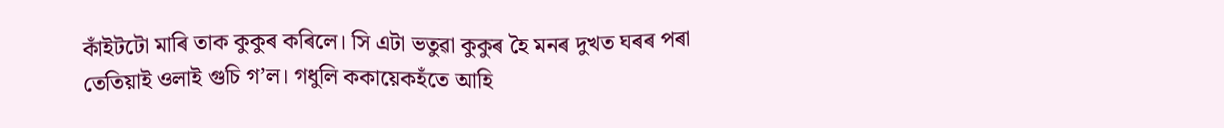কাঁইটটো মাৰি তাক কুকুৰ কৰিলে। সি এটা ভতুৱা কুকুৰ হৈ মনৰ দুখত ঘৰৰ পৰা তেতিয়াই ওলাই গুচি গ’ল। গধুলি ককায়েকহঁতে আহি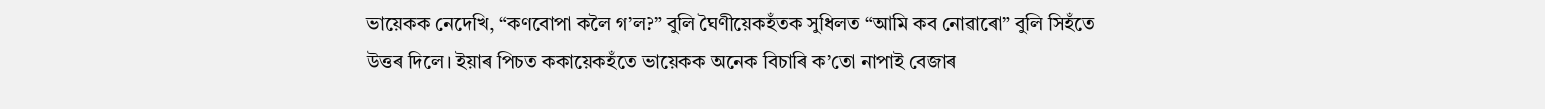ভায়েকক নেদেখি, “কণবোপা কলৈ গ’ল?” বুলি ঘৈণীয়েকহঁতক সুধিলত “আমি কব নোৱাৰো” বুলি সিহঁতে উত্তৰ দিলে। ইয়াৰ পিচত ককায়েকহঁতে ভায়েকক অনেক বিচাৰি ক’তো নাপাই বেজাৰ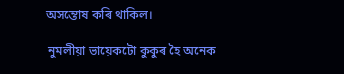অসন্তোষ কৰি থাকিল।

 নুমলীয়া ভায়েকটো কুকুৰ হৈ অনেক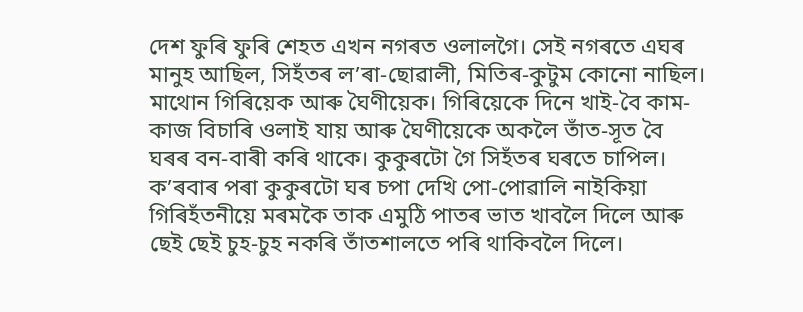দেশ ফুৰি ফুৰি শেহত এখন নগৰত ওলালগৈ। সেই নগৰতে এঘৰ মানুহ আছিল, সিহঁতৰ ল’ৰা-ছোৱালী, মিতিৰ-কুটুম কোনো নাছিল। মাথোন গিৰিয়েক আৰু ঘৈণীয়েক। গিৰিয়েকে দিনে খাই-বৈ কাম-কাজ বিচাৰি ওলাই যায় আৰু ঘৈণীয়েকে অকলৈ তাঁত-সূত বৈ ঘৰৰ বন-বাৰী কৰি থাকে। কুকুৰটো গৈ সিহঁতৰ ঘৰতে চাপিল। ক’ৰবাৰ পৰা কুকুৰটো ঘৰ চপা দেখি পো-পোৱালি নাইকিয়া গিৰিহঁতনীয়ে মৰমকৈ তাক এমুঠি পাতৰ ভাত খাবলৈ দিলে আৰু ছেই ছেই চুহ-চুহ নকৰি তাঁতশালতে পৰি থাকিবলৈ দিলে।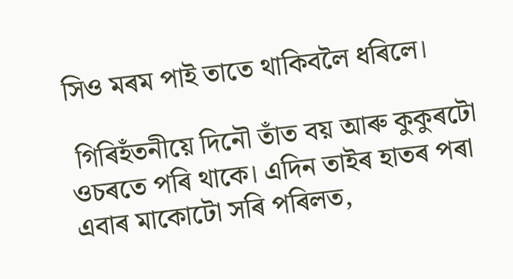সিও মৰম পাই তাতে থাকিবলৈ ধৰিলে।

 গিৰিহঁতনীয়ে দিনৌ তাঁত বয় আৰু কুকুৰটো ওচৰতে পৰি থাকে। এদিন তাইৰ হাতৰ পৰা এবাৰ মাকোটো সৰি পৰিলত,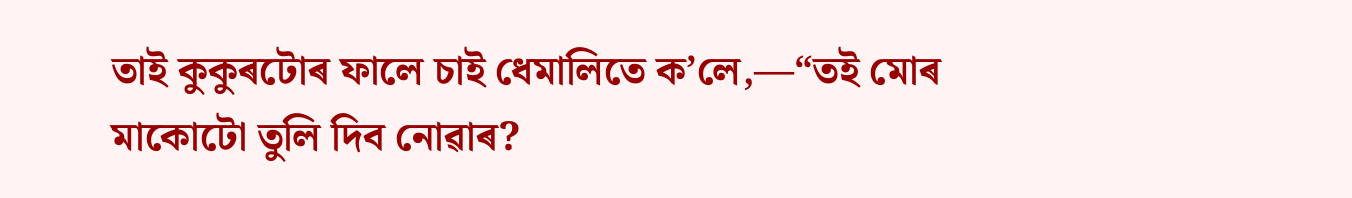তাই কুকুৰটোৰ ফালে চাই ধেমালিতে ক’লে,—“তই মোৰ মাকোটো তুলি দিব নোৱাৰ?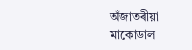অঁজাতৰীয়া মাকোডাল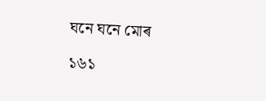ঘনে ঘনে মোৰ

১৬১